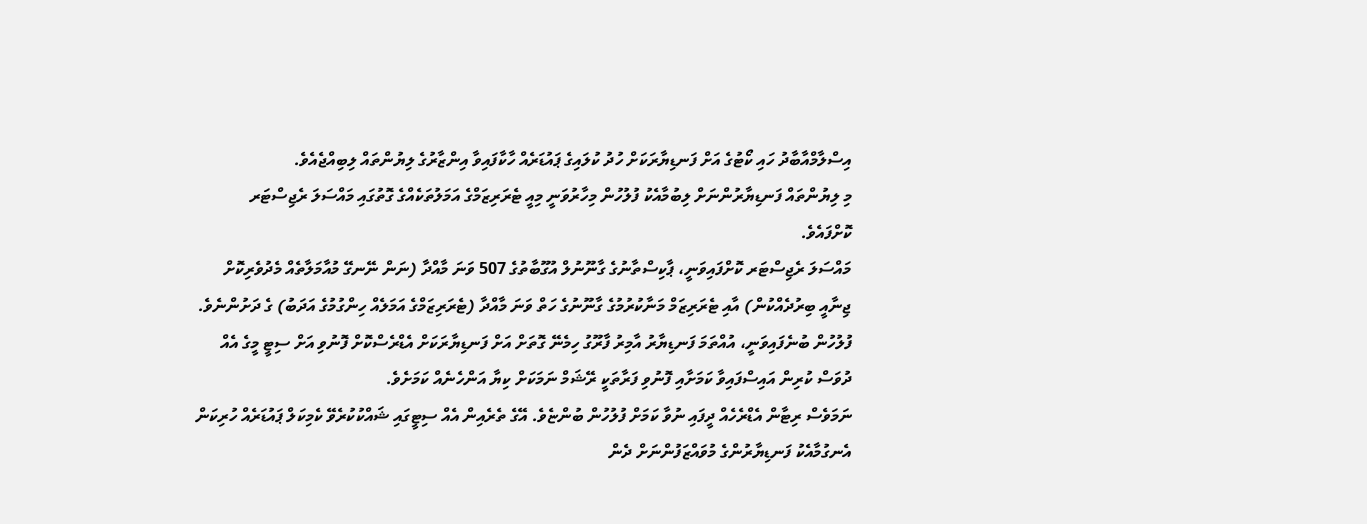އިސްލާމްއާބާދު ހައި ކޯޓުގެ އަށް ފަނޑިޔާރަކަށް ހުދު ކުލައިގެ ޕައުޑަރެއް ހާކާފައިވާ އިންޒާރުގެ ލިޔުންތައް ލިބިއްޖެއެވެ.
މި ލިޔުންތައް ފަނޑިޔާރުންނަށް ލިބުމާއެކު ފުލުހުން މިހާރުވަނީ މިއީ ޓެރަރިޒަމްގެ އަމަލުތަކެއްގެ ގޮތުގައި މައްސަލަ ރެޖިސްޓަރ ކޮށްފައެވެ.
މައްސަލަ ރެޖިސްޓަރ ކޮށްފައިވަނީ، ޕާކިސްތާނުގެ ގާނޫނުލް އުގޫބާތުގެ 507 ވަނަ މާއްދާ (ނަން ނޭނގޭ މުއާމަލާތެއް މެދުވެރިކޮށް ޖިނާއީ ބިރުދެއްކުން) އާއި ޓެރަރިޒަމް މަނާކުރުމުގެ ގާނޫނުގެ ހަތް ވަނަ މާއްދާ (ޓެރަރިޒަމްގެ އަމަލެއް ހިންގުމުގެ އަދަބު) ގެ ދަށުންނެވެ.
ފުލުހުން ބުނެފައިވަނީ، އުއްތަމަ ފަނޑިޔާރު އާމިރު ފާރޫގު ހިމެނޭ ގޮތަށް އަށް ފަނޑިޔާރަކަށް އެޑްރެސްކޮށް ފޮނުވި އަށް ސިޓީ މީގެ އެއް ދުވަސް ކުރިން އައިސްފައިވާ ކަމަށާއި ފޮނުވި ފަރާތަކީ ރޭޝަމް ނަމަކަށް ކިޔާ އަންހެނެއް ކަމަށެވެ.
ނަމަވެސް ރިޓާން އެޑްރެހެއް ދީފައި ނުވާ ކަމަށް ފުލުހުން ބުންޏެވެ. އޭގެ ތެރެއިން އެއް ސިޓީގައި ޝައްކުކުރެވޭ ކެމިކަލް ޕައުޑަރެއް ހުރިކަން އެނގުމާއެކު ފަނޑިޔާރުންގެ މުވައްޒަފުންނަށް ދެން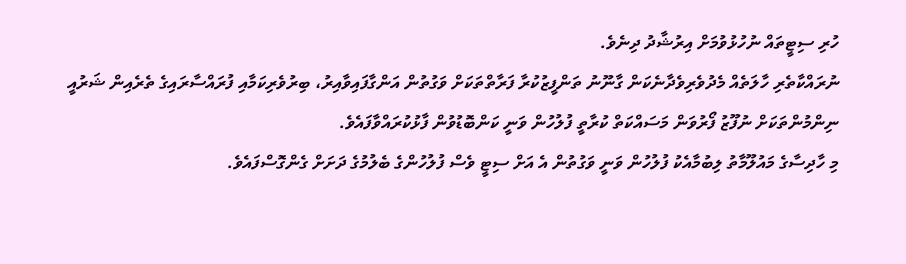ހުރި ސިޓީތައް ނުހުޅުވުމަށް އިރުޝާދު ދިނެވެ.
ނުރައްކާތެރި ހާލަތެއް މެދުވެރިވެދާނެކަން ގާނޫނު ތަންފީޒުކުރާ ފަރާތްތަކަށް ވަގުތުން އަންގާފައިވާއިރު، ބިރުވެރިކަމާއި ފުރައްސާރައިގެ ތެރެއިން ޝަރުއީ ނިންމުންތަކަށް ނުފޫޒު ފޯރުވަން މަސައްކަތް ކުރާތީ ފުލުހުން ވަނީ ކަންބޮޑުވުން ފާޅުކުރައްވާފައެވެ.
މި ހާދިސާގެ މައުލޫމާތު ލިބުމާއެކު ފުލުހުން ވަނީ ވަގުތުން އެ އަށް ސިޓީ ވެސް ފުލުހުންގެ ބެލުމުގެ ދަށަށް ގެންގޮސްފައެވެ.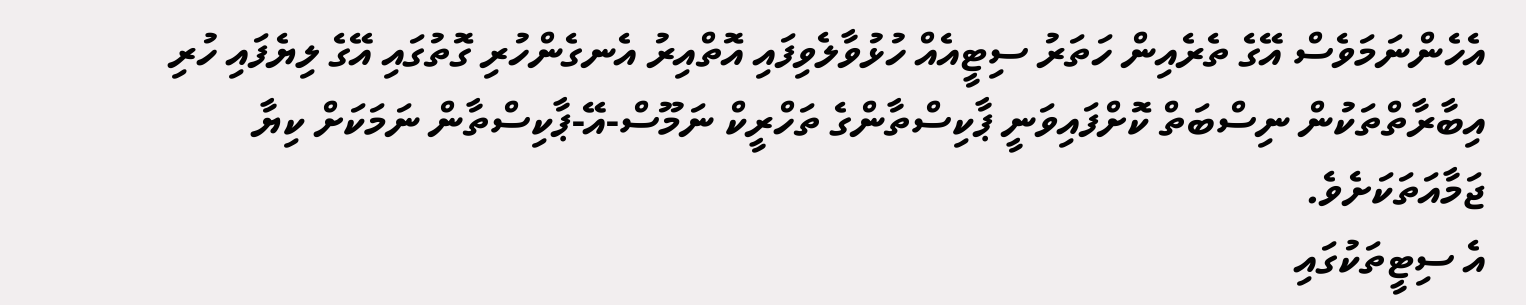އެހެންނަމަވެސް އޭގެ ތެރެއިން ހަތަރު ސިޓީއެއް ހުޅުވާލެވިފައި އޮތްއިރު އެނގެންހުރި ގޮތުގައި އޭގެ ލިޔެފައި ހުރި އިބާރާތްތަކުން ނިސްބަތް ކޮށްފައިވަނީ ޕާކިސްތާންގެ ތަހްރީކް ނަމޫސް-އޭ-ޕާކިސްތާން ނަމަކަށް ކިޔާ ޖަމާއަތަކަށެވެ.
އެ ސިޓީތަކުގައި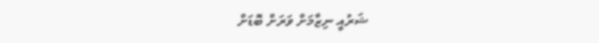ޝަރުއީ ނިޒާމަށް ވަރަށް ބޮޑަށް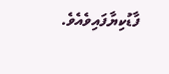ފާޑުކިޔާފައިވެއެވެ.